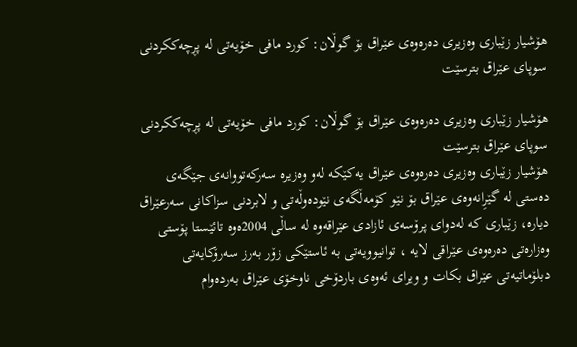هۆشیار زێباری وه‌زیری ده‌ره‌وه‌ی عێراق بۆ گوڵان: كورد مافی خۆیەتی لە پڕچەككردنی سوپای عێراق بترسێت

هۆشیار زێباری وه‌زیری ده‌ره‌وه‌ی عێراق بۆ گوڵان: كورد مافی خۆیەتی لە پڕچەككردنی سوپای عێراق بترسێت
هۆشیار زێباری وه‌زیری ده‌ره‌وه‌ی عێراق یه‌كێكه‌ له‌و وه‌زیره‌ سه‌ركه‌تووانه‌ی جێگه‌ی ده‌ستی له‌ گێرِانه‌وه‌ی عێراق بۆ نێو كۆمه‌ڵگه‌ی نێوده‌وڵه‌تی و لابردنی سزاكانی سه‌رعێراق دیاره‌، زێباری كه‌ له‌دوای پرۆسه‌ی ئازادی عێراقه‌وه‌ له‌ ساڵی 2004ه‌وه‌ تائێستا پۆستی وه‌زاره‌تی ده‌ره‌وه‌ی عێراقی لایه‌ ، توانیوویه‌تی به‌ ئاستێكی زۆر به‌رز سه‌رۆكایه‌تی دبلۆماتیه‌تی عێراق بكات و ویرای ئه‌وه‌ی باردۆخی ناوخۆی عێراق به‌رده‌وام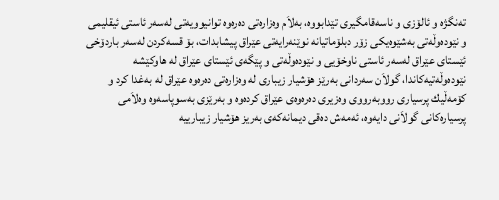ته‌نگژه‌ و ئالۆزی و ناسه‌قامگیری تێدابووه‌، به‌لاَم وه‌زاره‌تی ده‌ره‌وه‌ توانیوویه‌تی له‌سه‌ر ئاستی ئیقلیمی و نێوده‌وڵه‌تی به‌شێوه‌یكی زۆر دبلۆماتیانه‌ نوێنه‌رایه‌تی عێراق پیشابدات، بۆ قسه‌كردن له‌سه‌ر باردۆخی ئێستای عێراق له‌سه‌ر ئاستی ناوخۆیی و نێوده‌وڵه‌تی و پێگه‌ی ئێستای عێراق له‌ هاوكێشه‌ نێوده‌وڵه‌تیه‌كاندا، گولاَن سه‌ردانی به‌رێز هۆشیار زیباری له‌ وه‌زاره‌تی ده‌ره‌وه‌ عێراق له‌ به‌غدا كرد و كۆمه‌ڵیك پرسیاری رووبه‌رووی وه‌زیری ده‌ره‌وه‌ی عێراق كرده‌وه‌ و به‌رێزی به‌سوپاسه‌وه‌ وه‌لاَمی پرسیاره‌كانی گولاَنی دایه‌وه‌، ئه‌مه‌ش ده‌قی دیمانه‌كه‌ی به‌ریز هۆشیار زیبارییه‌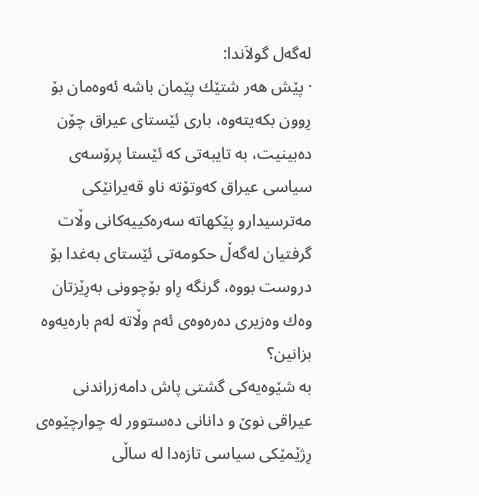له‌گه‌ل گولاَندا:
· پێش هه‌ر شتێك پێمان باشه‌ ئه‌وه‌مان بۆ رِوون بكه‌یته‌وه‌، باری ئێستای عیراق چۆن ده‌بینیت، به‌ تایبه‌تی كه‌ ئێستا پرۆسه‌ی سیاسی عیراق كه‌وتۆته‌ ناو قه‌یرانێكی مه‌ترسیدارو پێكهاته‌ سه‌ره‌كییه‌كانی وڵات گرفتیان له‌گه‌ڵ حكومه‌تی ئێستای به‌غدا بۆ دروست بووه‌، گرنگه‌ رِاو بۆچوونی به‌رِێزتان وه‌ك وه‌زیری ده‌ره‌وه‌ی ئه‌م وڵاته‌ له‌م باره‌یه‌وه‌ بزانین؟
به‌ شێوه‌یه‌كی گشتی پاش دامه‌زراندنی عیراقی نوێ و دانانی ده‌ستوور له‌ چوارچێوه‌ی رِژێمێكی سیاسی تازه‌دا له‌ ساڵی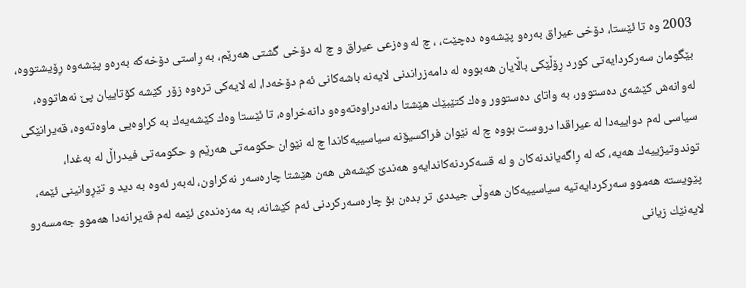2003 وه‌ تا ئێستا، دۆخی عیراق به‌ره‌و پێشه‌وه‌ ده‌چێت، ، چ له‌ وه‌زعی عیراق و چ له‌ دۆخی گشتی هه‌رێم، به‌ رِاستی دۆخه‌كه‌ به‌ره‌و پێشه‌وه‌ رِۆیشتووه‌، بێگومان سه‌ركردایه‌تی كورد رِۆڵێكی باڵایان هه‌بووه‌ له‌ دامه‌زراندنی لایه‌نه‌ باشه‌كانی ئه‌م دۆخه‌دا، له‌ لایه‌كی تره‌وه‌ زۆر كێشه‌ كۆتاییان پێ نه‌هاتووه‌، له‌وانه‌ش كێشه‌ی ده‌ستوور، به‌ واتای ده‌ستوور وه‌ك كتێبێك هێشتا دانه‌دراوه‌ته‌وه‌و دانه‌خراوه‌، تا ئێستا وه‌ك كێشه‌یه‌ك به‌ كراوه‌یی ماوه‌ته‌وه‌، قه‌یرانێكی سیاسی له‌م دواییه‌دا له‌ عیراقدا دروست بووه‌ چ له‌ نێوان فراكسیۆنه‌ سیاسییه‌كاندا چ له‌ نێوان حكومه‌تی هه‌رێم و حكومه‌تی فیدراڵ له‌ به‌غدا، توندوتیژییه‌ك هه‌یه‌، كه‌ له‌ رِاگه‌یاندنه‌كان و له‌ قسه‌كردنه‌كاندایه‌و هه‌ندێ كێشه‌ش هه‌ن هێشتا چاره‌سه‌ر نه‌كراون، له‌به‌ر ئه‌وه‌ به‌ دید و تێرِوانینی ئێمه‌، پێویسته‌ هه‌موو سه‌ركردایه‌تیه‌ سیاسییه‌كان هه‌وڵی جیددی تر بده‌ن بۆ چاره‌سه‌ركردنی ئه‌م كێشانه‌، به‌ مه‌زه‌نده‌ی ئێمه‌ له‌م قه‌یرانه‌دا هه‌موو جه‌مسه‌رو لایه‌نێك زیانی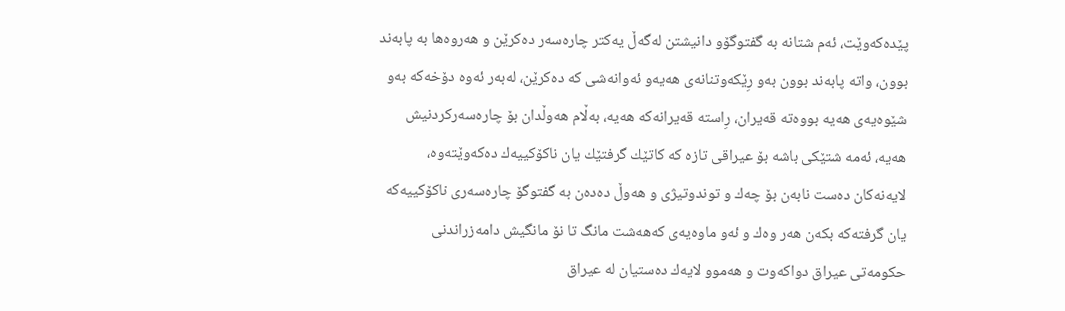پێده‌كه‌وێت، ئه‌م شتانه‌ به‌ گفتوگۆو دانیشتن له‌گه‌ڵ یه‌كتر چاره‌سه‌ر ده‌كرێن و هه‌روه‌ها به‌ پابه‌ند بوون، واته‌ پابه‌ند بوون به‌و رِێكه‌وتنانه‌ی هه‌یه‌و ئه‌وانه‌شی كه‌ ده‌كرێن، له‌به‌ر ئه‌وه‌ دۆخه‌كه‌ به‌و شێوه‌یه‌ی هه‌یه‌ بووه‌ته‌ قه‌یران، رِاسته‌ قه‌یرانه‌كه‌ هه‌یه‌، به‌ڵام هه‌وڵدان بۆ چاره‌سه‌ركردنیش هه‌یه‌، ئه‌مه‌ شتێكی باشه‌ بۆ عیراقی تازه‌ كه‌ كاتێك گرفتێك یان ناكۆكییه‌ك ده‌كه‌وێته‌وه‌، لایه‌نه‌كان ده‌ست نابه‌ن بۆ چه‌ك و توندوتیژی و هه‌وڵ ده‌ده‌ن به‌ گفتوگۆ چاره‌سه‌ری ناكۆكییه‌كه‌ یان گرفته‌كه‌ بكه‌ن هه‌ر وه‌ك و ئه‌و ماوه‌یه‌ی كه‌هه‌شت مانگ تا نۆ مانگیش دامه‌زراندنی حكومه‌تی عیراق دواكه‌وت و هه‌موو لایه‌ك ده‌ستیان له‌ عیراق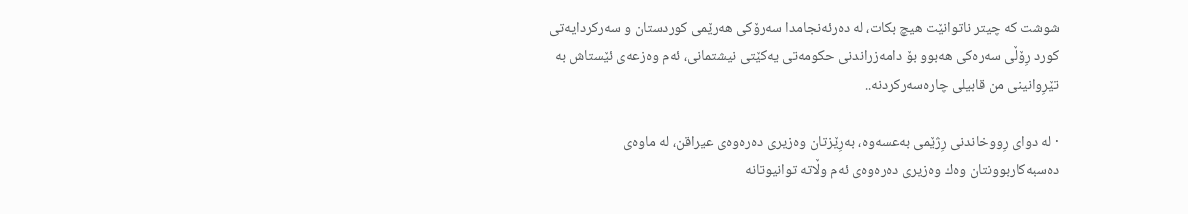شوشت كه‌ چیتر ناتوانێت هیچ بكات، له‌ ده‌رئه‌نجامدا سه‌رۆكی هه‌رێمی كوردستان و سه‌ركردایه‌تی كورد رِۆڵی سه‌ره‌كی هه‌بوو بۆ دامه‌زراندنی حكومه‌تی یه‌كێتی نیشتمانی، ئه‌م وه‌زعه‌ی ئێستاش به‌ تێرِوانینی من قابیلی چاره‌سه‌ركردنه‌..

· له‌ دوای رِووخاندنی رِژێمی به‌عسه‌وه‌، به‌رِێزتان وه‌زیری ده‌ره‌وه‌ی عیراقن، له‌ ماوه‌ی ده‌سبه‌كاربوونتان وه‌ك وه‌زیری ده‌ره‌وه‌ی ئه‌م وڵاته‌ توانیوتانه‌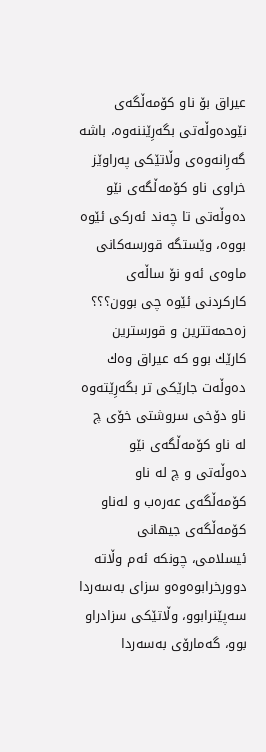عیراق بۆ ناو كۆمه‌ڵگه‌ی نێوده‌وڵه‌تی بگه‌رِێننه‌وه‌، باشه‌ گه‌رِانه‌وه‌ی وڵاتێكی په‌راوێز خراوی ناو كۆمه‌ڵگه‌ی نێو ده‌وڵه‌تی تا چه‌ند ئه‌ركی ئێوه‌ بووه‌، وێستگه‌ قورسه‌كانی ماوه‌ی ئه‌و نۆ ساڵه‌ی كاركردنی ئێوه‌ چی بوون؟؟؟
زه‌حمه‌تترین و قورسترین كارێك بوو كه‌ عیراق وه‌ك ده‌وڵه‌ت جارێكی تر بگه‌رِێته‌وه‌ ناو دۆخی سروشتی خۆی چ له‌ ناو كۆمه‌ڵگه‌ی نێو ده‌وڵه‌تی و چ له‌ ناو كۆمه‌ڵگه‌ی عه‌ره‌ب و له‌ناو كۆمه‌ڵگه‌ی جیهانی ئیسلامی، چونكه‌ ئه‌م وڵاته‌ دوورخرابوه‌وه‌و سزای به‌سه‌ردا سه‌پێنرابوو، وڵاتێكی سزادراو بوو، گه‌مارۆی به‌سه‌ردا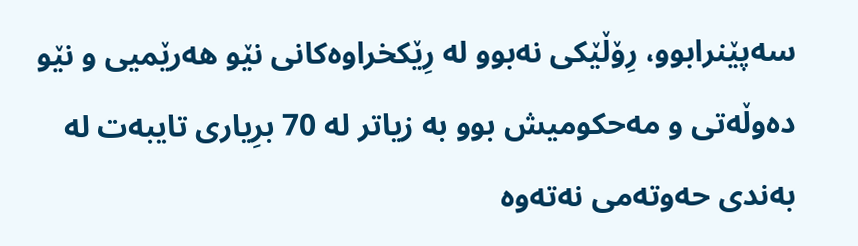سه‌پێنرابوو، رِۆڵێكی نه‌بوو له‌ رِێكخراوه‌كانی نێو هه‌رێمیی و نێو ده‌وڵه‌تی و مه‌حكومیش بوو به‌ زیاتر له‌ 70 برِیاری تایبه‌ت له‌ به‌ندی حه‌وته‌می نه‌ته‌وه‌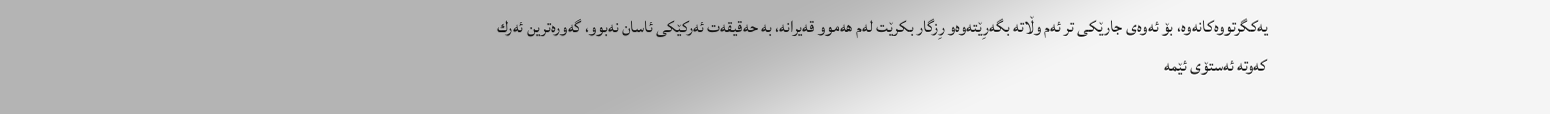یه‌كگرتووه‌كانه‌وه‌، بۆ ئه‌وه‌ی جارێكی تر ئه‌م وڵاته‌ بگه‌رِێته‌وه‌و رِزگار بكرێت له‌م هه‌موو قه‌یرانه‌، به‌ حه‌قیقه‌ت ئه‌ركێكی ئاسان نه‌بوو، گه‌وره‌ترین ئه‌رك كه‌وته‌ ئه‌ستۆی ئێمه‌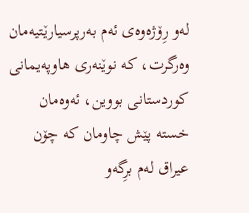له‌و رِۆژه‌وه‌ی ئه‌م به‌رپرسیارێتیه‌مان وه‌رگرت، كه‌ نوێنه‌ری هاوپه‌یمانی كوردستانی بووین، ئه‌وه‌مان خسته‌ پێش چاومان كه‌ چۆن عیراق له‌م برِگه‌و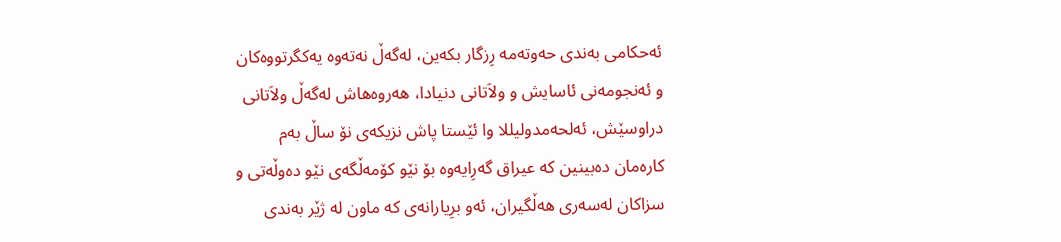ئه‌حكامی به‌ندی حه‌وته‌مه‌ رِزگار بكه‌ین، له‌گه‌ڵ نه‌ته‌وه‌ یه‌كگرتووه‌كان و ئه‌نجومه‌نی ئاسایش و ولاَتانی دنیادا، هه‌روه‌هاش له‌گه‌ڵ ولاَتانی دراوسێش، ئه‌لحه‌مدولیللا وا ئێستا پاش نزیكه‌ی نۆ ساڵ به‌م كاره‌مان ده‌بینین كه‌ عیراق گه‌رِایه‌وه‌ بۆ نێو كۆمه‌ڵگه‌ی نێو ده‌وڵه‌تی و سزاكان له‌سه‌ری هه‌ڵگیران، ئه‌و برِیارانه‌ی كه‌ ماون له‌ ژێر به‌ندی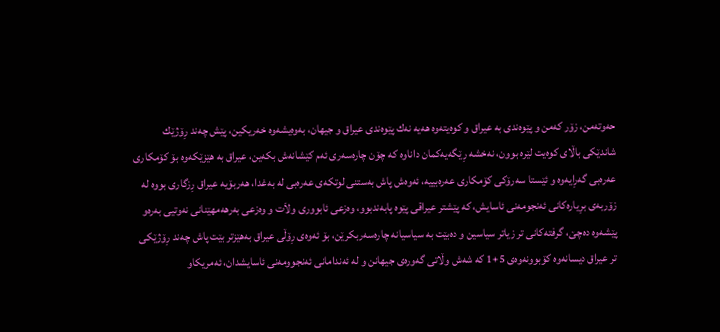حه‌وته‌من، زۆر كه‌من و پێوه‌ندی به‌ عیراق و كوه‌یته‌وه‌ هه‌یه‌ نه‌ك پێوه‌ندی عیراق و جیهان، به‌وه‌یشه‌وه‌ خه‌ریكین، پێش چه‌ند رِۆژێك شاندێكی باڵای كوه‌یت لێره‌ بوون، نه‌خشه‌ رِێگه‌یه‌كمان داناوه‌ كه‌ چۆن چاره‌سه‌ری ئه‌م كێشانه‌ش بكه‌ین، عیراق به‌ هێزێكه‌وه‌ بۆ كۆمكاری عه‌ره‌بی گه‌رِایه‌وه‌ و ئێستا سه‌رۆكی كۆمكاری عه‌ره‌بییه‌، ئه‌وه‌ش پاش به‌ستنی لوتكه‌ی عه‌ره‌بی له‌ به‌غدا، هه‌ربۆیه‌ عیراق رِزگاری بووه‌ له‌ زۆربه‌ی برِیاره‌كانی ئه‌نجومه‌نی ئاسایش، كه‌ پێشتر عیراقی پێوه‌ پابه‌ندبوو، وه‌زعی ئابووری ولاَت و وه‌زعی به‌رهه‌مهێنانی نه‌وتیی به‌ره‌و پێشه‌وه‌ ده‌چێ، گرفته‌كانی تر زیاتر سیاسین و ده‌بێت به‌ سیاسیانه‌ چاره‌سه‌ربكرێن، بۆ ئه‌وه‌ی رِۆڵی عیراق به‌هێزتر بێت پاش چه‌ند رِۆژێكی تر عیراق دیسانه‌وه‌ كۆبوونه‌وه‌ی 5+1 كه‌ شه‌ش وڵاتی گه‌وره‌ی جیهانن و له‌ ئه‌ندامانی ئه‌نجوومه‌نی ئاسایشدان، ئه‌مریكاو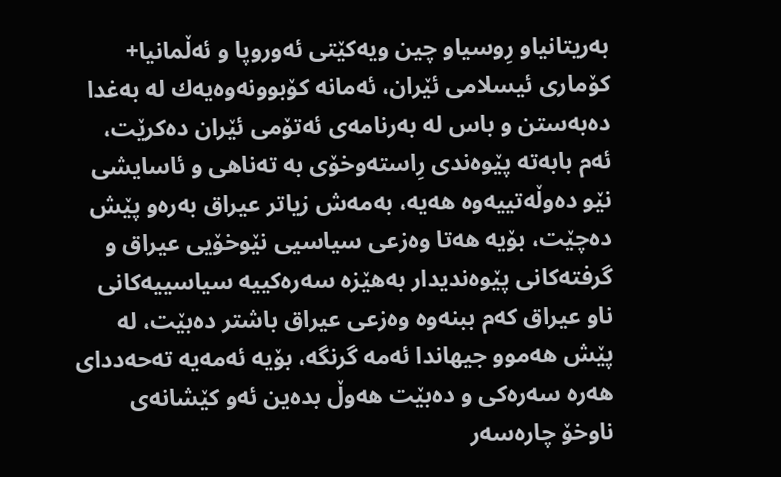به‌ریتانیاو رِوسیاو چین ویه‌كێتی ئه‌وروپا و ئه‌ڵمانیا+ كۆماری ئیسلامی ئێران، ئه‌مانه‌ كۆبوونه‌وه‌یه‌ك له‌ به‌غدا ده‌به‌ستن و باس له‌ به‌رنامه‌ی ئه‌تۆمی ئێران ده‌كرێت، ئه‌م بابه‌ته‌ پێوه‌ندی رِاسته‌وخۆی به‌ ته‌ناهی و ئاسایشی نێو ده‌وڵه‌تییه‌وه‌ هه‌یه‌، به‌مه‌ش زیاتر عیراق به‌ره‌و پێش ده‌چێت، بۆیه‌ هه‌تا وه‌زعی سیاسیی نێوخۆیی عیراق و گرفته‌كانی پێوه‌ندیدار به‌هێزه‌ سه‌ره‌كییه‌ سیاسییه‌كانی ناو عیراق كه‌م ببنه‌وه‌ وه‌زعی عیراق باشتر ده‌بێت، له‌ پێش هه‌موو جیهاندا ئه‌مه‌ گرنگه‌، بۆیه‌ ئه‌مه‌یه‌ ته‌حه‌ددای هه‌ره‌ سه‌ره‌كی و ده‌بێت هه‌وڵ بده‌ین ئه‌و كێشانه‌ی ناوخۆ چاره‌سه‌ر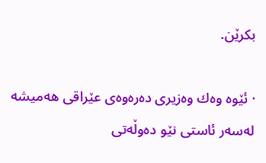بكرێن.

· ئێوه‌ وه‌ك وه‌زیری ده‌ره‌وه‌ی عێراقی هه‌میشه‌ له‌سه‌ر ئاستی نێو ده‌وڵه‌تی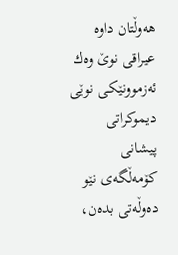هه‌وڵتان داوه‌ عیراقی نوێ وه‌ك ئه‌زموونێكی نوێی دیموكراتی پیشانی كۆمه‌ڵگه‌ی نێو ده‌وڵه‌تی بده‌ن،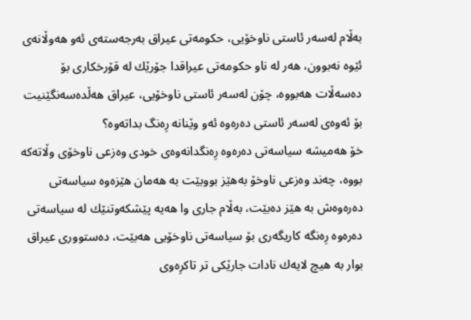به‌ڵام له‌سه‌ر ئاستی ناوخۆیی، حكومه‌تی عیراق به‌رجه‌سته‌ی ئه‌و هه‌وڵانه‌ی ئێوه‌ نه‌بوون، هه‌ر له‌ ناو حكومه‌تی عیراقدا جۆرێك له‌ قۆرخكاری بۆ ده‌سه‌ڵات هه‌بووه‌، چۆن له‌سه‌ر ئاستی ناوخۆیی، عیراق هه‌ڵده‌سه‌نگێنیت بۆ ئه‌وه‌ی له‌سه‌ر ئاستی ده‌ره‌وه‌ ئه‌و وێنانه‌ رِه‌نگ بداته‌وه‌؟
خۆ هه‌میشه‌ سیاسه‌تی ده‌ره‌وه‌ رِه‌نگدانه‌وه‌ی خودی وه‌زعی ناوخۆی وڵاته‌كه‌ بووه‌، چه‌ند وه‌زعی ناوخۆ به‌هێز بووبێت به‌ هه‌مان هێزه‌وه‌ سیاسه‌تی ده‌ره‌وه‌ش به‌ هێز ده‌بێت، به‌ڵام جاری وا هه‌یه‌ پێشكه‌وتنێك له‌ سیاسه‌تی ده‌ره‌وه‌ رِه‌نگه‌ كاریگه‌ری بۆ سیاسه‌تی ناوخۆیی هه‌بێت، ده‌ستووری عیراق بوار به‌ هیچ لایه‌ك نادات جارێكی تر تاكرِه‌وی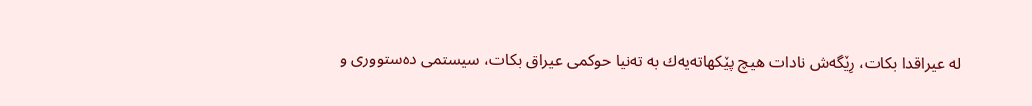له‌ عیراقدا بكات، رِێگه‌ش نادات هیچ پێكهاته‌یه‌ك به‌ ته‌نیا حوكمی عیراق بكات، سیستمی ده‌ستووری و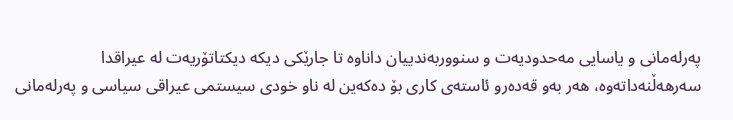په‌رله‌مانی و یاسایی مه‌حدودیه‌ت و سنووربه‌ندییان داناوه‌ تا جارێكی دیكه‌ دیكتاتۆریه‌ت له‌ عیراقدا سه‌رهه‌ڵنه‌داته‌وه‌، هه‌ر به‌و قه‌ده‌رو ئاسته‌ی كاری بۆ ده‌كه‌ین له‌ ناو خودی سیستمی عیراقی سیاسی و په‌رله‌مانی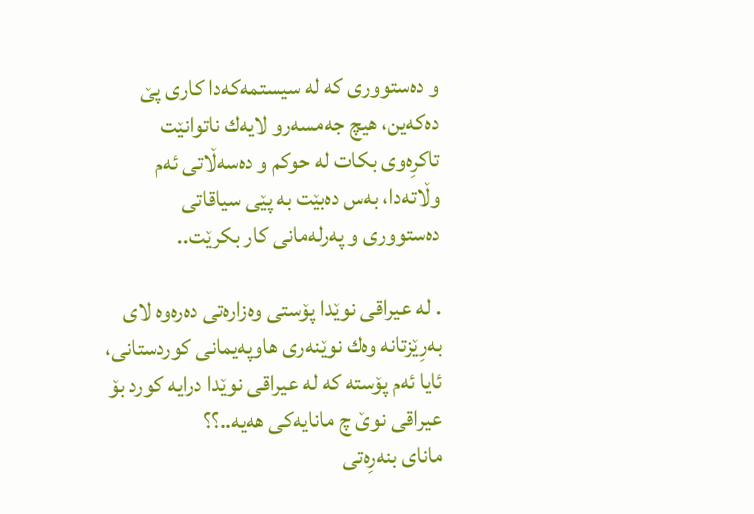و ده‌ستووری كه‌ له‌ سیستمه‌كه‌دا كاری پێ ده‌كه‌ین، هیچ جه‌مسه‌رو لایه‌ك ناتوانێت تاكرِه‌وی بكات له‌ حوكم و ده‌سه‌ڵاتی ئه‌م وڵاته‌دا، به‌س ده‌بێت به‌ پێی سیاقاتی ده‌ستووری و په‌رله‌مانی كار بكرێت..

. له‌ عیراقی نوێدا پۆستی وه‌زاره‌تی ده‌ره‌وه‌ لای به‌رِێزتانه‌ وه‌ك نوێنه‌ری هاوپه‌یمانی كوردستانی، ئایا ئه‌م پۆسته‌ كه‌ له‌ عیراقی نوێدا درایه‌ كورد بۆ عیراقی نوێ چ مانایه‌كی هه‌یه‌..؟؟
مانای بنه‌رِه‌تی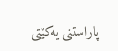پاراستنی یه‌كێتی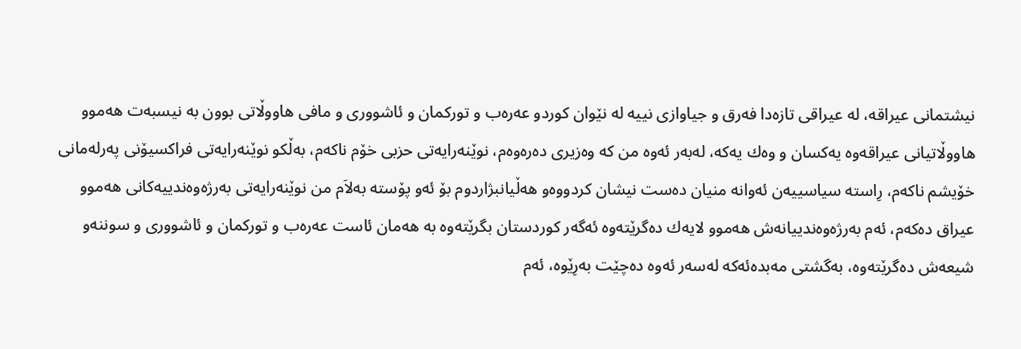نیشتمانی عیراقه‌، له‌ عیراقی تازه‌دا فه‌رق و جیاوازی نییه‌ له‌ نێوان كوردو عه‌ره‌ب و توركمان و ئاشووری و مافی هاووڵاتی بوون به‌ نیسبه‌ت هه‌موو هاووڵاتیانی عیراقه‌وه‌ یه‌كسان و وه‌ك یه‌كه‌، له‌به‌ر ئه‌وه‌ من كه‌ وه‌زیری ده‌ره‌وه‌م، نوێنه‌رایه‌تی حزبی خۆم ناكه‌م، به‌ڵكو نوێنه‌رایه‌تی فراكسیۆنی په‌رله‌مانی خۆیشم ناكه‌م، رِاسته‌ سیاسییه‌ن ئه‌وانه‌ منیان ده‌ست نیشان كردووه‌و هه‌ڵیانبژاردوم بۆ ئه‌و پۆسته‌ به‌لاَم من نوێنه‌رایه‌تی به‌رژه‌وه‌ندییه‌كانی هه‌موو عیراق ده‌كه‌م، ئه‌م به‌رژه‌وه‌ندییانه‌ش هه‌موو لایه‌ك ده‌گرێته‌وه‌ ئه‌گه‌ر كوردستان بگرێته‌وه‌ به‌ هه‌مان ئاست عه‌ره‌ب و توركمان و ئاشووری و سوننه‌و شیعه‌ش ده‌گرێته‌وه‌، به‌گشتی مه‌بده‌ئه‌كه‌ له‌سه‌ر ئه‌وه‌ ده‌چێت به‌رِێوه‌، ئه‌م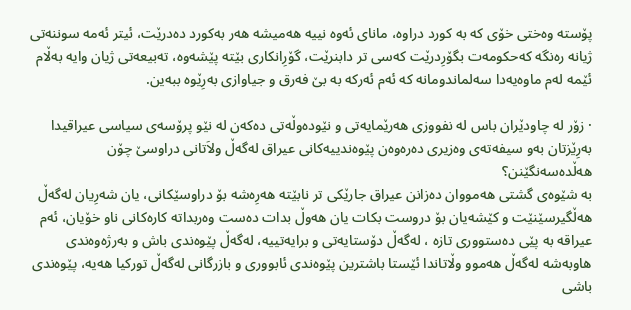پۆسته‌ وه‌ختی خۆی كه‌ به‌ كورد دراوه‌، مانای ئه‌وه‌ نییه‌ هه‌میشه‌ هه‌ر به‌كورد ده‌درێت، ئیتر ئه‌مه‌ سوننه‌تی ژیانه‌ ره‌نگه‌ كه‌حكومه‌ت بگۆرِدرێت كه‌سی تر دابنرێت، گۆرِانكاری بێته‌ پێشه‌وه‌، ته‌بیعه‌تی ژیان وایه‌ به‌ڵام ئێمه‌ له‌م ماوه‌یه‌دا سه‌لماندومانه‌ كه‌ ئه‌م ئه‌ركه‌ به‌ بێ فه‌رق و جیاوازی به‌رِێوه‌ ببه‌ین.

· زۆر له‌ چاودێران باس له‌ نفووزی هه‌رێمایه‌تی و نێوده‌وڵه‌تی ده‌كه‌ن له‌ نێو پرۆسه‌ی سیاسی عیراقیدا به‌رِێزتان به‌و سیفه‌ته‌ی وه‌زیری ده‌ره‌وه‌ن پێوه‌ندییه‌كانی عیراق له‌گه‌ڵ ولاَتانی دراوسێ چۆن هه‌ڵده‌سه‌نگێنن؟
به‌ شێوه‌ی گشتی هه‌مووان ده‌زانن عیراق جارێكی تر نابێته‌ هه‌رِه‌شه‌ بۆ دراوسێكانی، یان شه‌رِیان له‌گه‌ڵ هه‌ڵگیرسێنێت و كێشه‌یان بۆ دروست بكات یان هه‌وڵ بدات ده‌ست وه‌ربداته‌ كاره‌كانی ناو خۆیان، ئه‌م عیراقه‌ به‌ پێی ده‌ستووری تازه‌ ، له‌گه‌ڵ دۆستایه‌تی و برایه‌تییه‌، له‌گه‌ڵ پێوه‌ندی باش و به‌رژه‌وه‌ندی هاوبه‌شه‌ له‌گه‌ڵ هه‌موو وڵاتاندا ئێستا باشترین پێوه‌ندی ئابووری و بازرگانی له‌گه‌ڵ توركیا هه‌یه‌، پێوه‌ندی باشی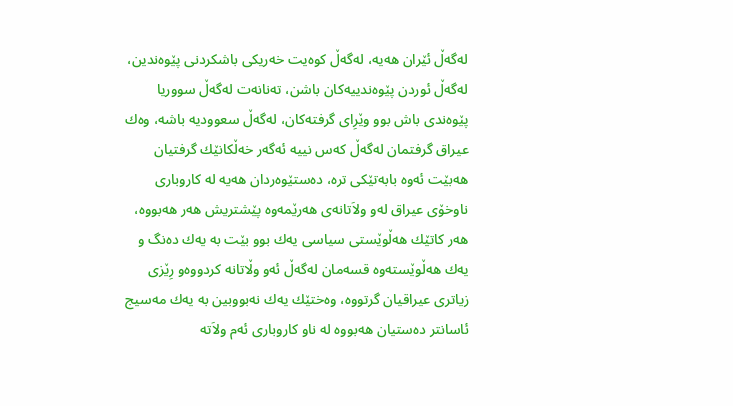له‌گه‌ڵ ئێران هه‌یه‌، له‌گه‌ڵ كوه‌یت خه‌ریكی باشكردنی پێوه‌ندین، له‌گه‌ڵ ئوردن پێوه‌ندییه‌كان باشن، ته‌نانه‌ت له‌گه‌ڵ سووریا پێوه‌ندی باش بوو وێرِای گرفته‌كان، له‌گه‌ڵ سعوودیه‌ باشه‌، وه‌ك عیراق گرفتمان له‌گه‌ڵ كه‌س نییه‌ ئه‌گه‌ر خه‌ڵكانێك گرفتیان هه‌بێت ئه‌وه‌ بابه‌تێكی تره‌، ده‌ستێوه‌ردان هه‌یه‌ له‌ كاروباری ناوخۆی عیراق له‌و ولاَتانه‌ی هه‌رێمه‌وه‌ پێشتریش هه‌ر هه‌بووه‌، هه‌ر كاتێك هه‌ڵوێستی سیاسی یه‌ك بوو بێت به‌ یه‌ك ده‌نگ و یه‌ك هه‌ڵوێسته‌وه‌ قسه‌مان له‌گه‌ڵ ئه‌و وڵاتانه‌ كردووه‌و رِێزی زیاتری عیراقیان گرتووه‌، وه‌ختێك یه‌ك نه‌بووبین به‌ یه‌ك مه‌سیج ئاسانتر ده‌ستیان هه‌بووه‌ له‌ ناو كاروباری ئه‌م ولاَته‌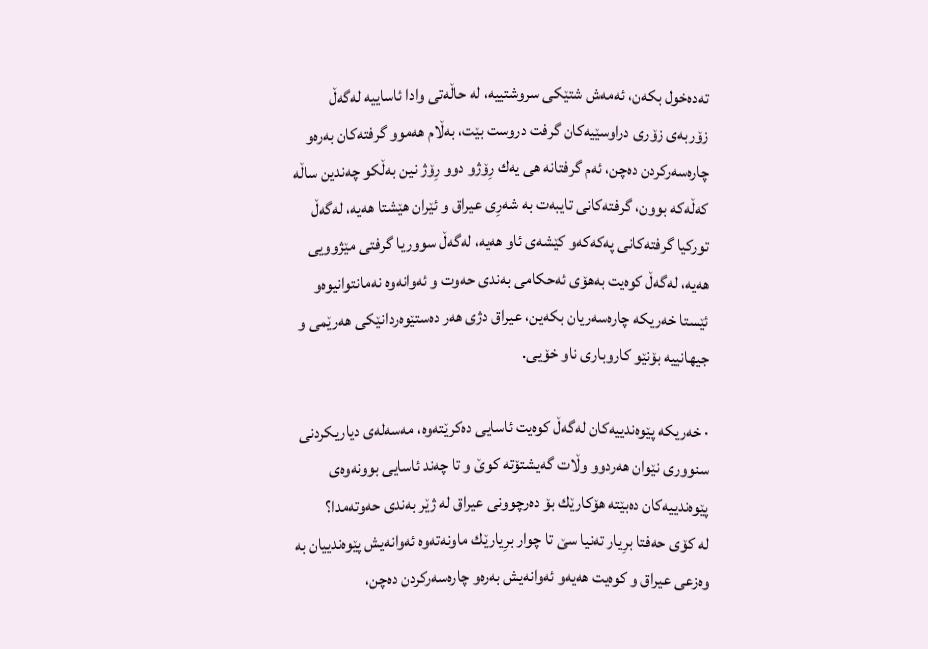ته‌ده‌خول بكه‌ن، ئه‌مه‌ش شتێكی سروشتییه‌، له‌ حاڵه‌تی وادا ئاساییه‌ له‌گه‌ڵ زۆربه‌ی زۆری دراوسێیه‌كان گرفت دروست بێت، به‌ڵام هه‌موو گرفته‌كان به‌ره‌و چاره‌سه‌ركردن ده‌چن، ئه‌م گرفتانه‌ هی یه‌ك رِۆژو دوو رِۆژ نین به‌ڵكو چه‌ندین ساڵه‌ كه‌ڵه‌كه‌ بوون، گرفته‌كانی تایبه‌ت به‌ شه‌رِی عیراق و ئێران هێشتا هه‌یه‌، له‌گه‌ڵ توركیا گرفته‌كانی په‌كه‌كه‌و كێشه‌ی ئاو هه‌یه‌، له‌گه‌ڵ سووریا گرفتی مێژوویی هه‌یه‌، له‌گه‌ڵ كوه‌یت به‌هۆی ئه‌حكامی به‌ندی حه‌وت و ئه‌وانه‌وه‌ نه‌مانتوانیوه‌و ئێستا خه‌ریكه‌ چاره‌سه‌ریان بكه‌ین، عیراق دژی هه‌ر ده‌ستێوه‌ردانێكی هه‌رێمی و جیهانییه‌ بۆنێو كاروباری ناو خۆیی.

· خه‌ریكه‌ پێوه‌ندییه‌كان له‌گه‌ڵ كوه‌یت ئاسایی ده‌كرێته‌وه‌، مه‌سه‌له‌ی دیاریكردنی سنووری نێوان هه‌ردوو وڵات گه‌یشتۆته‌ كوێ و تا چه‌ند ئاسایی بوونه‌وه‌ی پێوه‌ندییه‌كان ده‌بێته‌ هۆكارێك بۆ ده‌رچوونی عیراق له‌ ژێر به‌ندی حه‌وته‌مدا؟
له‌ كۆی حه‌فتا برِیار ته‌نیا سێ تا چوار برِیارێك ماونه‌ته‌وه‌ ئه‌وانه‌یش پێوه‌ندییان به‌ وه‌زعی عیراق و كوه‌یت هه‌یه‌و ئه‌وانه‌یش به‌ره‌و چاره‌سه‌ركردن ده‌چن،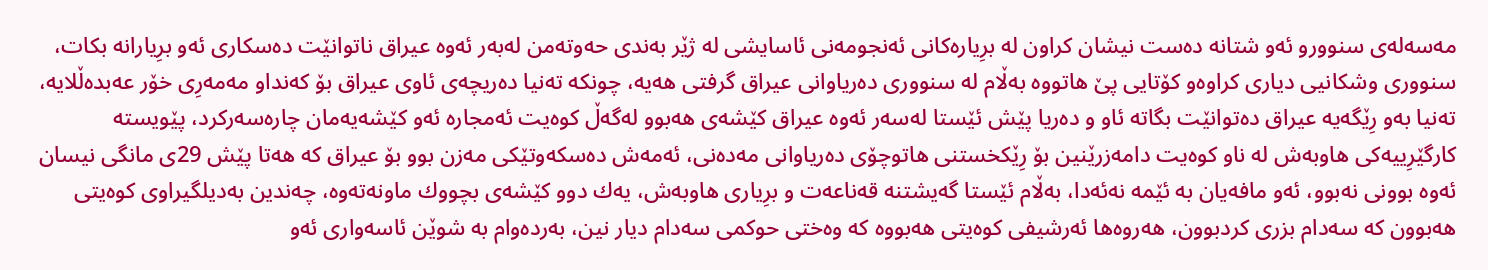مه‌سه‌له‌ی سنوورو ئه‌و شتانه‌ ده‌ست نیشان كراون له‌ برِیاره‌كانی ئه‌نجومه‌نی ئاسایشی له‌ ژێر به‌ندی حه‌وته‌من له‌به‌ر ئه‌وه‌ عیراق ناتوانێت ده‌سكاری ئه‌و برِیارانه‌ بكات، سنووری وشكانیی دیاری كراوه‌و كۆتایی پێ هاتووه‌ به‌ڵام له‌ سنووری ده‌ریاوانی عیراق گرفتی هه‌یه‌، چونكه‌ ته‌نیا ده‌ریچه‌ی ئاوی عیراق بۆ كه‌نداو مه‌مه‌رِی خۆر عه‌بده‌ڵلایه‌، ته‌نیا به‌و رِێگه‌یه‌ عیراق ده‌توانێت بگاته‌ ئاو و ده‌ریا پێش ئێستا له‌سه‌ر ئه‌وه‌ عیراق كێشه‌ی هه‌بوو له‌گه‌ڵ كوه‌یت ئه‌مجاره‌ ئه‌و كێشه‌یه‌مان چاره‌سه‌ركرد، پێویسته‌ كارگێرِییه‌كی هاوبه‌ش له‌ ناو كوه‌یت دامه‌زرێنین بۆ رِێكخستنی هاتوچۆی ده‌ریاوانی مه‌ده‌نی، ئه‌مه‌ش ده‌سكه‌وتێكی مه‌زن بوو بۆ عیراق كه‌ هه‌تا پێش 29ی مانگی نیسان ئه‌وه‌ بوونی نه‌بوو، ئه‌و مافه‌یان به‌ ئێمه‌ نه‌ئه‌دا، به‌ڵام ئێستا گه‌یشتنه‌ قه‌ناعه‌ت و برِیاری هاوبه‌ش، یه‌ك دوو كێشه‌ی بچووك ماونه‌ته‌وه‌، چه‌ندین به‌دیلگیراوی كوه‌یتی هه‌بوون كه‌ سه‌دام بزری كردبوون، هه‌روه‌ها ئه‌رشیفی كوه‌یتی هه‌بووه‌ كه‌ وه‌ختی حوكمی سه‌دام دیار نین، به‌رده‌وام به‌ شوێن ئاسه‌واری ئه‌و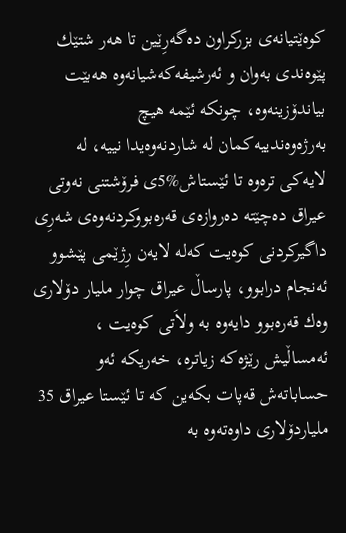كوه‌ێتیانه‌ی بزركراون ده‌گه‌رِێین تا هه‌ر شتێك پێوه‌ندی به‌وان و ئه‌رشیفه‌كه‌شیانه‌وه‌ هه‌بێت بیاندۆزینه‌وه‌، چونكه‌ ئێمه‌ هیچ به‌رژه‌وه‌ندییه‌كمان له‌ شاردنه‌وه‌یدا نییه‌، له‌ لایه‌كی تره‌وه‌ تا ئێستاش%5ی فرۆشتنی نه‌وتی عیراق ده‌چێته‌ ده‌روازه‌ی قه‌ره‌بووكردنه‌وه‌ی شه‌رِی داگیركردنی كوه‌یت كه‌له‌ لایه‌ن رِژێمی پێشوو ئه‌نجام درابوو، پارساڵ عیراق چوار ملیار دۆلاری وه‌ك قه‌ره‌بوو دایه‌وه‌ به‌ ولاَتی كوه‌یت ، ئه‌مساڵیش رێژه‌كه‌ زیاتره‌، خه‌ریكه‌ ئه‌و حساباته‌ش قه‌پات بكه‌ین كه‌ تا ئێستا عیراق 35 ملیاردۆلاری داوه‌ته‌وه‌ به‌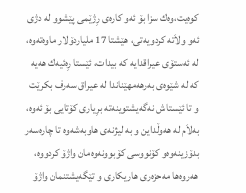كوه‌یت،وه‌ك سزا بۆ ئه‌و كاره‌ی رِژێمی پێشوو له‌ دژی ئه‌و ولاَته‌ كردویه‌تی، هێشتا 17 ملیاردۆلار ماوه‌ته‌وه‌، له‌ ئه‌ستۆی عیراقدایه‌ كه‌ بیدات، ئێستا رِه‌ئیه‌ك هه‌یه‌ كه‌ له‌ شێوه‌ی به‌رهه‌مهێناندا له‌ عیراق سه‌رف بكرێت و تا ئێستاش نه‌گه‌یشتوینه‌ته‌ برِیاری كۆتایی بۆ ئه‌وه‌، به‌لاَم له‌ هه‌وڵداین و به‌ لیژنه‌ی هاوبه‌شه‌وه‌ تا چاره‌سه‌ر بدۆزینه‌وه‌و كۆنووسی كۆبوونه‌وه‌مان واژۆ كردووه‌، هه‌روه‌ها مه‌حزه‌ری هاریكاری و تێگه‌یشتنمان واژۆ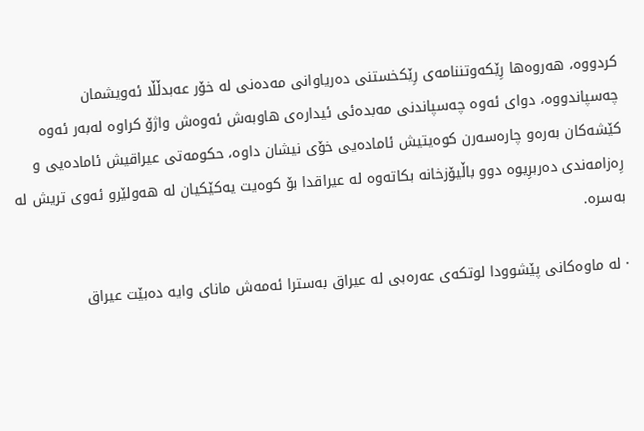كردووه‌، هه‌روه‌ها رِێكه‌وتننامه‌ی رِێكخستنی ده‌ریاوانی مه‌ده‌نی له‌ خۆر عه‌بدڵڵا ئه‌ویشمان چه‌سپاندووه‌، دوای ئه‌وه‌ چه‌سپاندنی مه‌بده‌ئی ئیداره‌ی هاوبه‌ش ئه‌وه‌ش واژۆ كراوه‌ له‌به‌ر ئه‌وه‌ كێشه‌كان به‌ره‌و چاره‌سه‌رن كوه‌یتیش ئاماده‌یی خۆی نیشان داوه‌، حكومه‌تی عیراقیش ئاماده‌یی و رِه‌زامه‌ندی ده‌ربرِیوه‌ دوو باڵیۆزخانه‌ بكاته‌وه‌ له‌ عیراقدا بۆ كوه‌یت یه‌كێكیان له‌ هه‌ولێرو ئه‌وی تریش له‌ به‌سره‌.

· له‌ ماوه‌كانی پێشوودا لوتكه‌ی عه‌ره‌بی له‌ عیراق به‌سترا ئه‌مه‌ش مانای وایه‌ ده‌بێت عیراق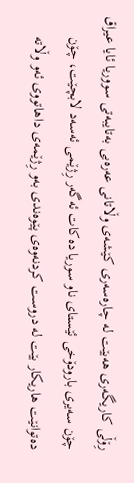رِۆڵی كاریگه‌ری هه‌بێت له‌ چاره‌سه‌ری كێشه‌ی وڵاتانی عه‌ره‌بی به‌تایبه‌تی سووریا ئایا عیراق چۆن سه‌یری بارودۆخی ئێستای ناو سوریا ده‌كات ئه‌گه‌ر رِژێمی ئه‌سه‌د لابچێت، چۆن ده‌توانێت هاریكار بێت له‌ دروست كردنه‌وه‌ی پێوه‌ندی به‌و رِژێمه‌ی داهاتووی ئه‌و وڵاته‌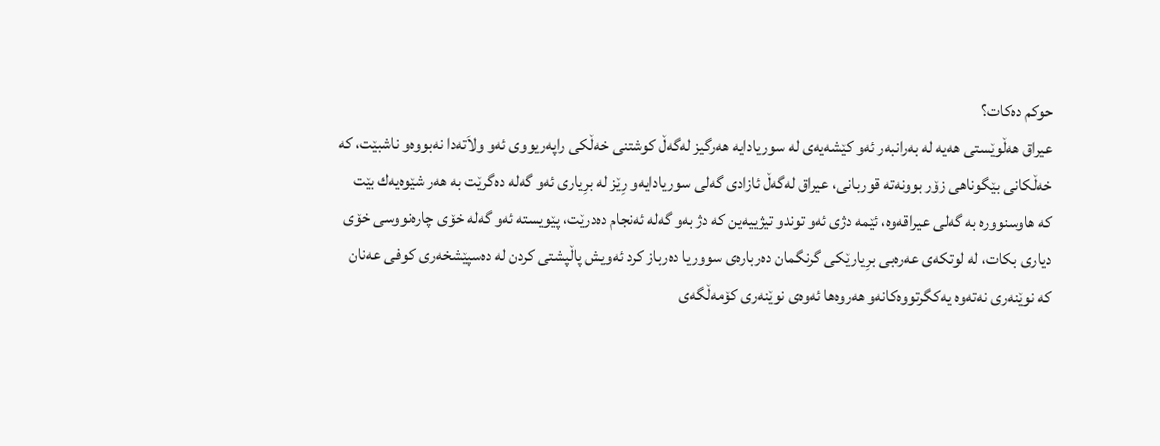حوكم ده‌كات؟
عیراق هه‌ڵوێستی هه‌یه‌ له‌ به‌رانبه‌ر ئه‌و كێشه‌یه‌ی له‌ سوریادایه‌ هه‌رگیز له‌گه‌ڵ كوشتنی خه‌ڵكی راپه‌ریووی ئه‌و ولاَته‌دا نه‌بووه‌و ناشبێت، كه‌ خه‌ڵكانی بێگوناهی زۆر بوونه‌ته‌ قوربانی، عیراق له‌گه‌ڵ ئازادی گه‌لی سوریادایه‌و رِێز له‌ برِیاری ئه‌و گه‌له‌ ده‌گرێت به‌ هه‌ر شێوه‌یه‌ك بێت كه‌ هاوسنووره‌ به‌ گه‌لی عیراقه‌وه‌، ئێمه‌ دژی ئه‌و توندو تیژییه‌ین كه‌ دژ به‌و گه‌له‌ ئه‌نجام ده‌درێت، پێویسته‌ ئه‌و گه‌له‌ خۆی چاره‌نووسی خۆی دیاری بكات، له‌ لوتكه‌ی عه‌ره‌بی برِیارێكی گرنگمان ده‌رباره‌ی سووریا ده‌رباز كرد ئه‌ویش پاڵپشتی كردن له‌ ده‌سپێشخه‌ری كوفی عه‌نان كه‌ نوێنه‌ری نه‌ته‌وه‌ یه‌كگرتووه‌كانه‌و هه‌روه‌ها ئه‌وه‌ی نوێنه‌ری كۆمه‌ڵگه‌ی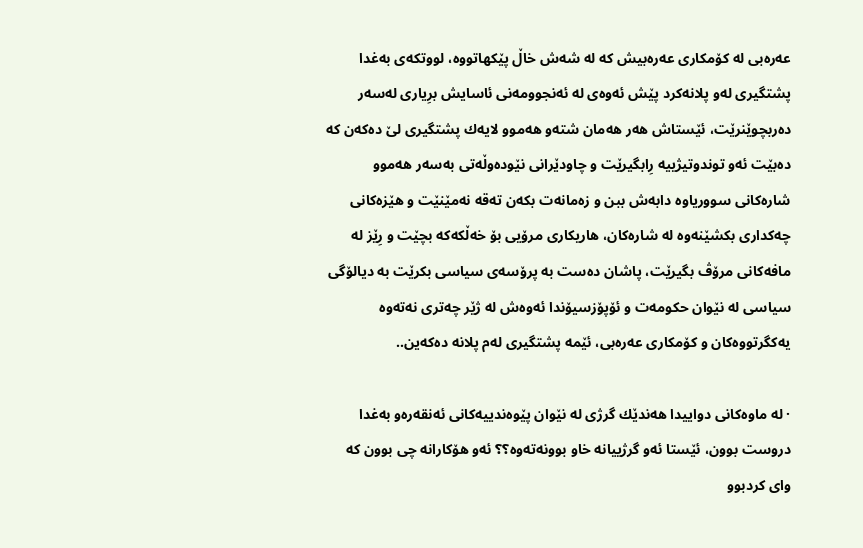عه‌ره‌بی له‌ كۆمكاری عه‌ره‌بیش كه‌ له‌ شه‌ش خاڵ پێكهاتووه‌، لووتكه‌ی به‌غدا پشتگیری له‌و پلانه‌كرد پێش ئه‌وه‌ی له‌ ئه‌نجوومه‌نی ئاسایش برِیاری له‌سه‌ر ده‌ربچوێنرێت، ئێستاش هه‌ر هه‌مان شته‌و هه‌موو لایه‌ك پشتگیری لێ ده‌كه‌ن كه‌ ده‌بێت ئه‌و توندوتیژییه‌ رِابگیرێت و چاودێرانی نێوده‌وڵه‌تی به‌سه‌ر هه‌موو شاره‌كانی سووریاوه‌ دابه‌ش ببن و زه‌مانه‌ت بكه‌ن ته‌قه‌ نه‌مێنێت و هێزه‌كانی چه‌كداری بكشێنه‌وه‌ له‌ شاره‌كان، هاریكاری مرۆیی بۆ خه‌ڵكه‌كه‌ بچێت و رِێز له‌ مافه‌كانی مرۆڤ بگیرێت، پاشان ده‌ست به‌ پرۆسه‌ی سیاسی بكرێت به‌ دیالۆگی سیاسی له‌ نێوان حكومه‌ت و ئۆپۆزسیۆندا ئه‌وه‌ش له‌ ژێر چه‌تری نه‌ته‌وه‌ یه‌كگرتووه‌كان و كۆمكاری عه‌ره‌بی، ئێمه‌ پشتگیری له‌م پلانه‌ ده‌كه‌ین..

· له‌ ماوه‌كانی دواییدا هه‌ندێك گرژی له‌ نێوان پێوه‌ندییه‌كانی ئه‌نقه‌ره‌و به‌غدا دروست بوون، ئێستا ئه‌و گرژییانه‌ خاو بوونه‌ته‌وه‌؟؟ ئه‌و هۆكارانه‌ چی بوون كه‌ وای كردبوو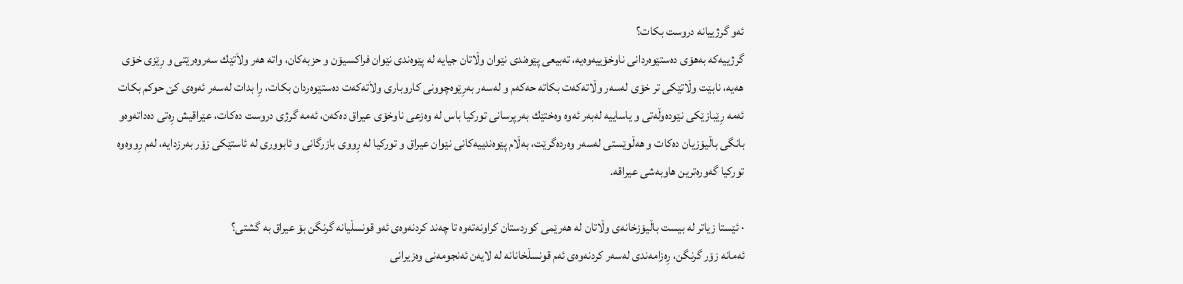ئه‌و گرژییانه‌ دروست بكات؟
گرژییه‌كه‌ به‌هۆی ده‌ستێوه‌ردانی ناوخۆییه‌وه‌یه‌، ته‌بیعی پێوه‌ندی نێوان وڵاتان جیایه‌ له‌ پێوه‌ندی نێوان فراكسیۆن و حزبه‌كان، واته‌ هه‌ر ولاَتێك سه‌روه‌رێتی و رِێزی خۆی هه‌یه‌، نابێت وڵاتێكی تر خۆی له‌سه‌ر وڵاته‌كه‌ت بكاته‌ حه‌كه‌م و له‌سه‌ر به‌رِێوه‌چوونی كاروباری ولاَته‌كه‌ت ده‌ستێوه‌ردان بكات، رِا بدات له‌سه‌ر ئه‌وه‌ی كێ حوكم بكات ئه‌مه‌ رِێبازێكی نێوده‌وڵه‌تی و یاساییه‌ له‌به‌ر ئه‌وه‌ وه‌ختێك به‌رپرسانی توركیا باس له‌ وه‌زعی ناوخۆی عیراق ده‌كه‌ن، ئه‌مه‌ گرژی دروست ده‌كات، عێراقیش رِه‌تی ده‌داته‌وه‌و بانگی باڵیۆزیان ده‌كات و هه‌ڵوێستی له‌سه‌ر وه‌رده‌گرێت، به‌ڵام پێوه‌ندییه‌كانی نێوان عیراق و توركیا له‌ رِووی بازرگانی و ئابووری له‌ ئاستێكی زۆر به‌رزدایه‌، له‌م رِووه‌وه‌ توركیا گه‌وره‌ترین هاوبه‌شی عیراقه‌.

· ئێستا زیاتر له‌ بیست باڵیۆزخانه‌ی وڵاتان له‌ هه‌رێمی كوردستان كراونه‌ته‌وه‌ تا چه‌ند كردنه‌وه‌ی ئه‌و قونسڵیانه‌ گرنگن بۆ عیراق به‌ گشتی؟
ئه‌مانه‌ زۆر گرنگن، رِه‌زامه‌ندی له‌سه‌ر كردنه‌وه‌ی ئه‌م قونسڵخانانه‌ له‌ لایه‌ن ئه‌نجومه‌نی وه‌زیرانی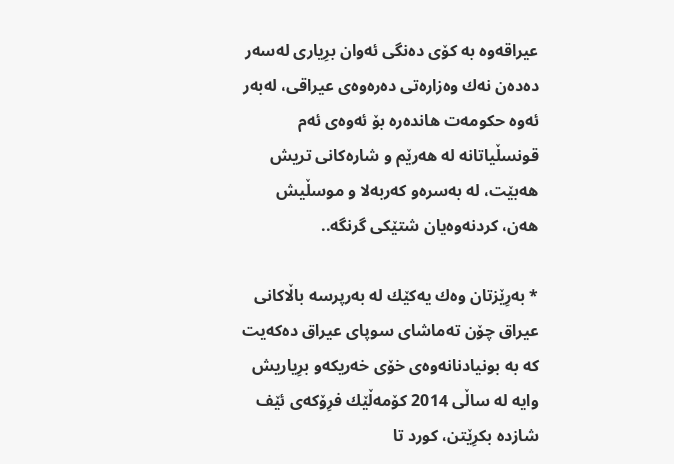عیراقه‌وه‌ به‌ كۆی ده‌نگی ئه‌وان برِیاری له‌سه‌ر ده‌ده‌ن نه‌ك وه‌زاره‌تی ده‌ره‌وه‌ی عیراقی، له‌به‌ر ئه‌وه‌ حكومه‌ت هانده‌ره‌ بۆ ئه‌وه‌ی ئه‌م قونسڵیاتانه‌ له‌ هه‌رێم و شاره‌كانی تریش هه‌بێت، له‌ به‌سره‌و كه‌ربه‌لا و موسڵیش هه‌ن، كردنه‌وه‌یان شتێكی گرنگه‌..

* به‌رِێزتان وه‌ك یه‌كێك له‌ به‌رپرسه‌ باڵاكانی عیراق چۆن ته‌ماشای سوپای عیراق ده‌كه‌یت كه‌ به‌ بونیادنانه‌وه‌ی خۆی خه‌ریكه‌و برِیاریش وایه‌ له‌ ساڵی 2014 كۆمه‌ڵێك فرِۆكه‌ی ئێف شازده‌ بكرِێتن، كورد تا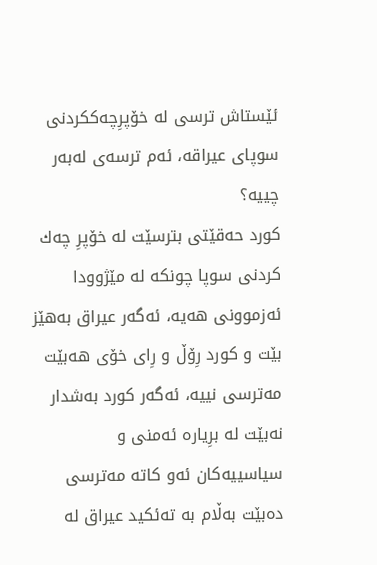ئێستاش ترسی له‌ خۆپرِچه‌ككردنی سوپای عیراقه‌، ئه‌م ترسه‌ی له‌به‌ر چییه‌؟
كورد حه‌قێتی بترسێت له‌ خۆپرِ چه‌ك كردنی سوپا چونكه‌ له‌ مێژوودا ئه‌زموونی هه‌یه‌، ئه‌گه‌ر عیراق به‌هێز بێت و كورد رِۆڵ و رِای خۆی هه‌بێت مه‌ترسی نییه‌، ئه‌گه‌ر كورد به‌شدار نه‌بێت له‌ برِیاره‌ ئه‌منی و سیاسییه‌كان ئه‌و كاته‌ مه‌ترسی ده‌بێت به‌ڵام به‌ ته‌ئكید عیراق له‌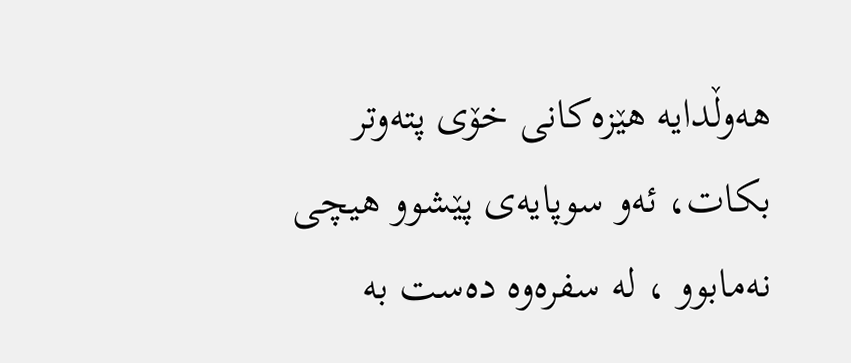هه‌وڵدایه‌ هێزه‌كانی خۆی پته‌وتر بكات، ئه‌و سوپایه‌ی پێشوو هیچی نه‌مابوو ، له‌ سفره‌وه‌ ده‌ست به‌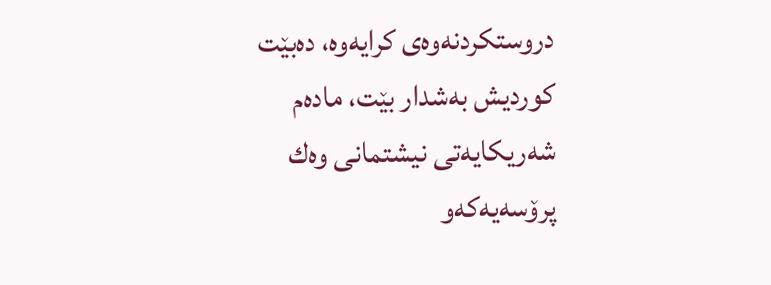دروستكردنه‌وه‌ی كرایه‌وه‌، ده‌بێت كوردیش به‌شدار بێت، ماده‌م شه‌ریكایه‌تی نیشتمانی وه‌ك پرۆسه‌یه‌كه‌و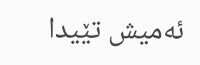ئه‌میش تێیدا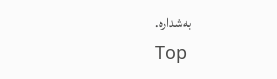به‌شداره‌.
Top